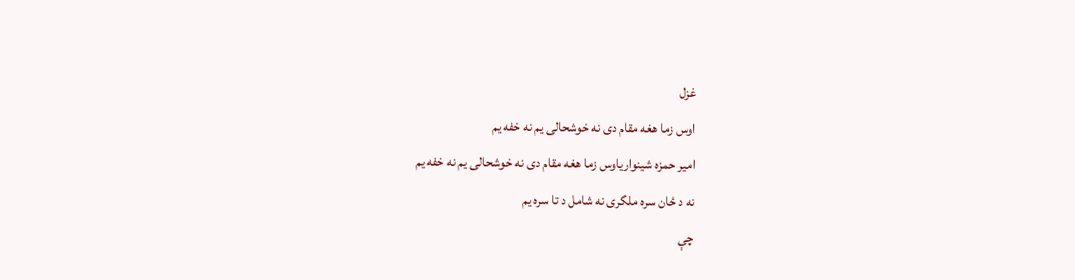غزل
اوس زما هغه مقام دی نه خوشحالی يم نه خفه يم
امیر حمزه شینواریاوس زما هغه مقام دی نه خوشحالی يم نه خفه يم
نه د ځان سره ملگری نه شامل د تا سره يم
چې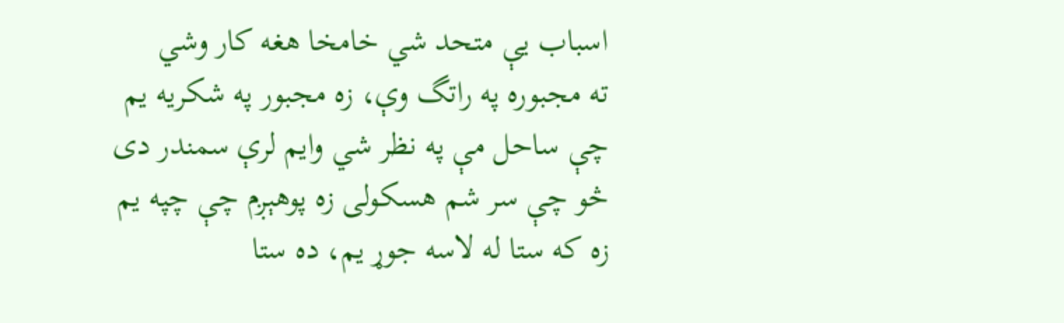اسباب يې متحد شي خامخا هغه کار وشي
ته مجبوره په راتگ وې، زه مجبور په شکريه يم
چې ساحل مې په نظر شي وايم لرې سمندر دی
څو چې سر شم هسکولی زه پوهېږم چې چپه يم
زه که ستا له لاسه جوړ يم، ده ستا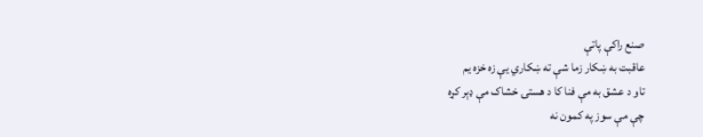صنع راکې پاتې
عاقبت به ښکار زما شې ته ښکاري يې زه خزه يم
تاو د عشق به مې فنا کا د هستۍ خشاک مې ډېر کړه
چې مې سوز په کمون نه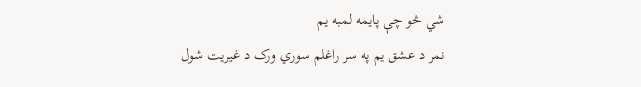شي څو چې پايمه لمبه يم
نمر د عشق يم په سر راغلم سوري ورک د غيريت شول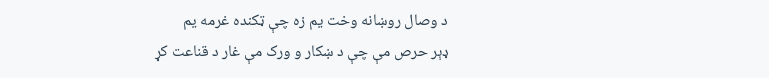د وصال روښانه وخت يم زه چې ټکنده غرمه يم
ډېر حرص مې چې د ښکار و ورک مې غار د قناعت کړ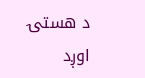د هستۍ اوږد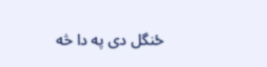ځنگل دی په دا څه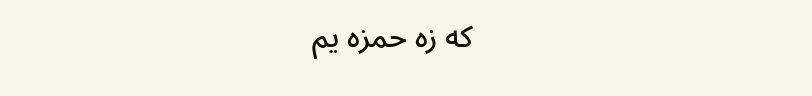که زه حمزه يم